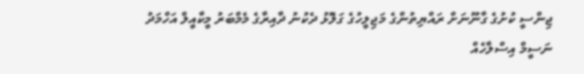ޖިންސީ ކުށުގެ ގާނޫނަށް ރައްޔިތުންގެ މަޖިލީހުގެ ގަލޮޅު ދެކުނު ދާއިރާގެ މެމްބަރު މީކާއީލް އަހްމަދު ނަސީމް އިސްލާހެއް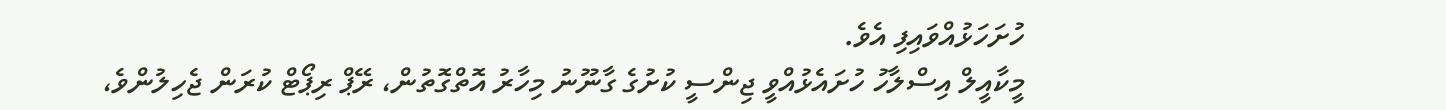ހުށަހަޅުއްވައިފި އެވެ.
މީކާއީލް އިސްލާހު ހުށައެޅުއްވީ ޖިންސީ ކުށުގެ ގާނޫނު މިހާރު އޮތްގޮތުން، ރޭޕް ރިޕޯޓް ކުރަން ޖެހިލުންވެ،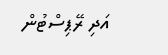އަދި ރޭޕިސްޓުން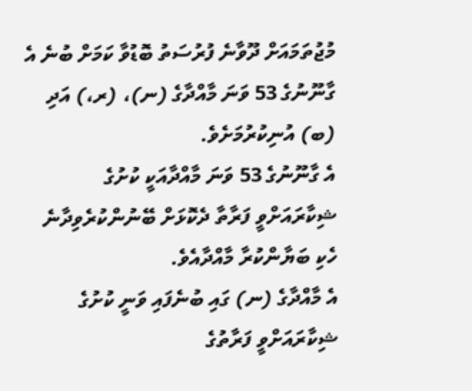މުޖުތަމައަށް ދޫވާނެ ފުރުސަތު ބޮޑުވާ ކަމަށް ބުނެ އެ ގާނޫނުގެ 53 ވަނަ މާއްދާގެ (ނ)، (ރ،) އަދި (ބ) އުނިކުރުމަށެވެ.
އެ ގާނޫނުގެ 53 ވަނަ މާއްދާއަކީ ކުށުގެ ޝިކާރައަށްވީ ފަރާތާ ދެކޮޅަށް ބޭނުންކުރެވިދާނެ ހެކި ބަޔާންކުރާ މާއްދާއެވެ.
އެ މާއްދާގެ (ނ) ގައި ބުނެފައި ވަނީ ކުށުގެ ޝިކާރައަށްވީ ފަރާތުގެ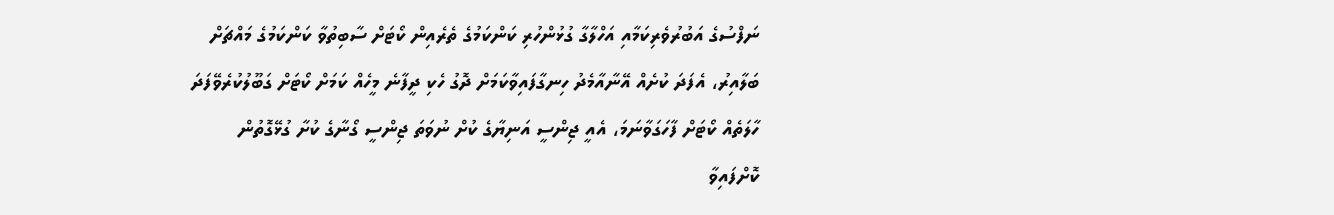ނަފްސުގެ އަބުރުވެރިކަމާއި އަހްލާގާ ގުޅުންހުރި ކަންކަމުގެ ތެރެއިން ކޯޓަށް ސާބިތުވާ ކަންކަމުގެ މައްޗަށް ބަލާއިރު، އެފަދަ ކުށެއް އޭނާއާމެދު ހިނގާފައިވާކަމަށް ދޮގު ހެކި ދީފާނެ މީހެއް ކަމަށް ކޯޓަށް ގަބޫލުކުރެވޭފަދަ ހާލަތެއް ކޯޓަށް ފާހަގަވާނަމަ، އެއީ ޖިންސީ އަނިޔާގެ ކުށް ނުވަތަ ޖިންސީ ގޯނާގެ ކުށާ ގުޅޭގޮތުން ކޮށްފައިވާ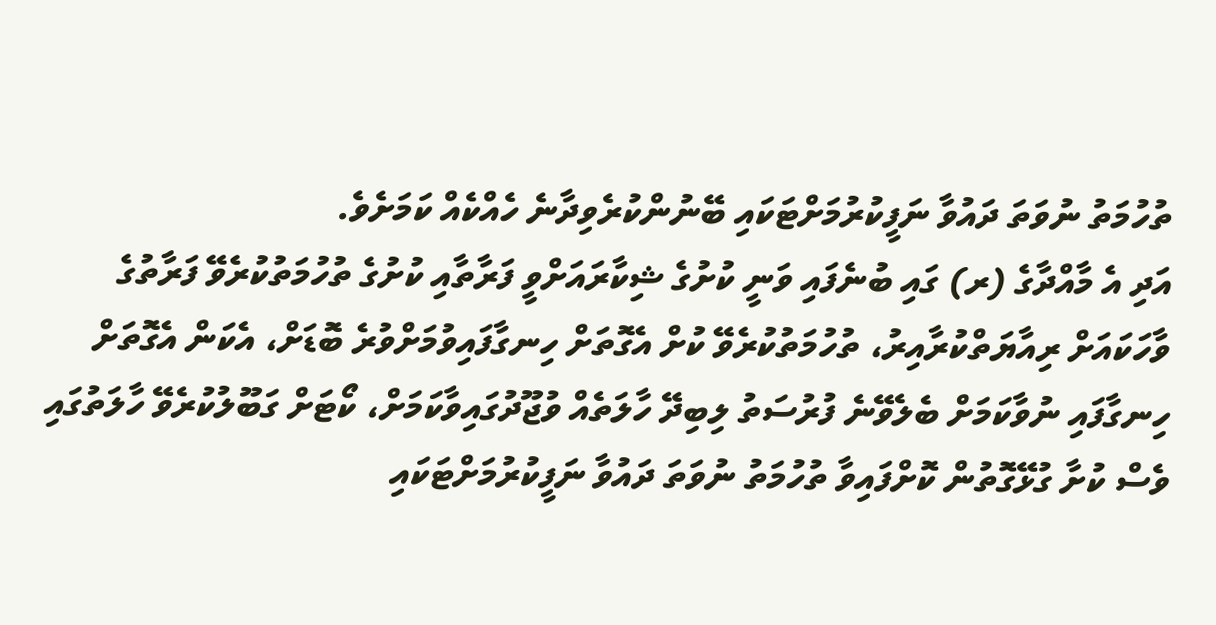ތުހުމަތު ނުވަތަ ދައުވާ ނަފީކުރުމަށްޓަކައި ބޭނުންކުރެވިދާނެ ހެއްކެއް ކަމަށެވެ.
އަދި އެ މާއްދާގެ (ރ) ގައި ބުނެފައި ވަނީ ކުށުގެ ޝިކާރައަށްވީ ފަރާތާއި ކުށުގެ ތުހުމަތުކުރެވޭ ފަރާތުގެ ވާހަކައަށް ރިއާޔަތްކުރާއިރު، ތުހުމަތުކުރެވޭ ކުށް އެގޮތަށް ހިނގާފައިވުމަށްވުރެ ބޮޑަށް، އެކަން އެގޮތަށް ހިނގާފައި ނުވާކަމަށް ބެލެވޭނެ ފުރުސަތު ލިބިދޭ ހާލަތެއް ވުޖޫދުގައިވާކަމަށް، ކޯޓަށް ގަބޫލުކުރެވޭ ހާލަތުގައި ވެސް ކުށާ ގުޅޭގޮތުން ކޮށްފައިވާ ތުހުމަތު ނުވަތަ ދައުވާ ނަފީކުރުމަށްޓަކައި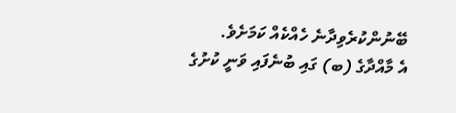ބޭނުންކުރެވިދާނެ ހެއްކެއް ކަމަށެވެ.
އެ މާއްދާގެ (ބ) ގައި ބުނެފައި ވަނީ ކުށުގެ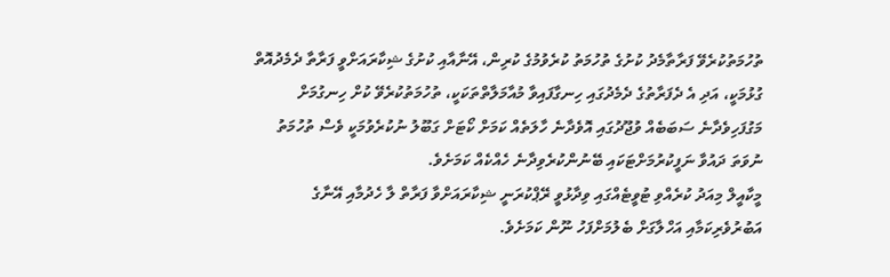ތުހުމަތުކުރެވޭ ފަރާތާމެދު ކުށުގެ ތުހުމަތު ކުރެވުމުގެ ކުރިން، އޭނާއާއި ކުށުގެ ޝިކާރައަށްވީ ފަރާތާ ދެމެދުއޮތް ގުޅުމަކީ، އަދި އެ ދެފަރާތުގެ ދެމެދުގައި ހިނގާފައިވާ މުއާމަލާތްތަކަކީ، ތުހުމަތުކުރެވޭ ކުށް ހިނގުމަށް މަގުފަހިވެދާނެ ސަބަބެއް ވުޖޫދުގައި އޮވެދާނެ ހާލަތެއް ކަމަށް ކޯޓަށް ގަބޫލު ނުކުރެވުމަކީ ވެސް ތުހުމަތު ނުވަތަ ދައުވާ ނަފީކުރުމަށްޓަކައި ބޭނުންކުރެވިދާނެ ހެއްކެއް ކަމަށެވެ.
މީކާއީލް މިއަދު ކުރެއްވި ޓުވީޓެއްގައި ވިދާޅުވީ ރޭޕްކުރަނީ ޝިކާރައަށްވާ ފަރާތް ލާ ހެދުމާއި އޭނާގެ އަބުރުވެރިކަމާއި އަހްލާގަށް ބެލުމަށްފަހު ނޫން ކަމަށެވެ.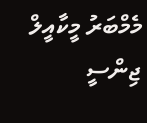މެމްބަރު މީކާއީލް ޖިންސީ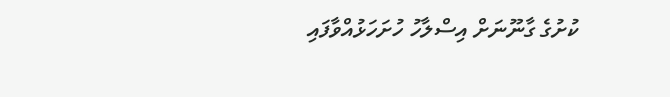ކުށުގެ ގާނޫނަށް އިސްލާހު ހުށަހަޅުއްވާފައި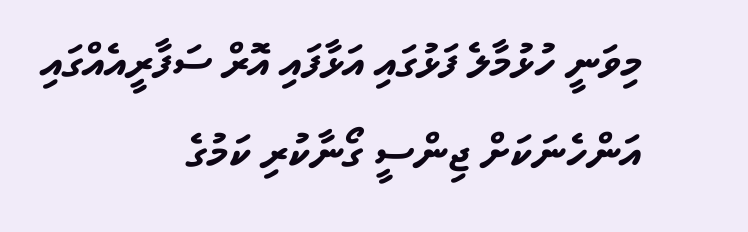މިވަނީ ހުޅުމާލެ ފަޅުގައި އަޅާފައި އޮރް ސަފާރީއެއްގައި އަންހެނަކަށް ޖިންސީ ގޯނާކުރި ކަމުގެ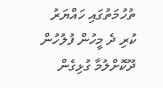ތުހުމަތުގައި ހައްޔަރު ކުރި ދެ މީހުން ފުލުހުން ދޫކޮށްލުމާ ގުޅިގެން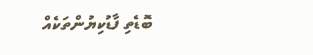ބޮޑެތި ފާޑުކިޔުންތަކެއް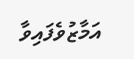އަމާޒުވެފައިވާ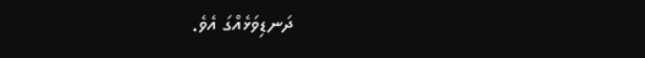ދަނޑިވަޅެއްގަ އެވެ.